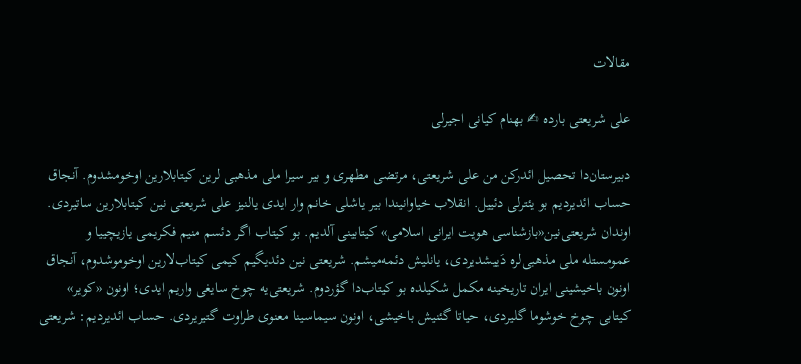مقالات

علی شریعتی بارده ✍ بهنام کیانی اجیرلی

دبیرستان‌دا تحصیل ائدرکن من علی شریعتی، مرتضی مطهری و بیر سیرا ملی مذهبی لرین کیتابلارین اوخومشدوم. آنجاق حساب ائدیردیم بو یئترلی دئییل. انقلاب خیاوانیندا بیر یاشلی خانم وار ایدی یالنیز علی شریعتی نین کیتابلارین ساتیردی. اوندان شریعتی‌نین«بازشناسی هویت ایرانی اسلامی» کیتابینی آلدیم. بو کیتاب اگر دئسم منیم فکریمی یازیچییا و عمومستله ملی مذهبی‌لره دَییشدیردی، یانلیش دئمه‌میشم. شریعتی نین دئدیگیم کیمی کیتاب‌لارین اوخوموشدوم، آنجاق اونون باخیشینی ایران تاریخینه مکمل شکیلده بو کیتاب‌دا گؤردوم. شریعتی‌یه چوخ سایغی واریم ایدی؛ اونون «کویر» کیتابی چوخ خوشوما گلیردی، حیاتا گئنیش باخیشی، اونون سیماسینا معنوی طراوت گتیریردی. حساب ائدیردیم: شریعتی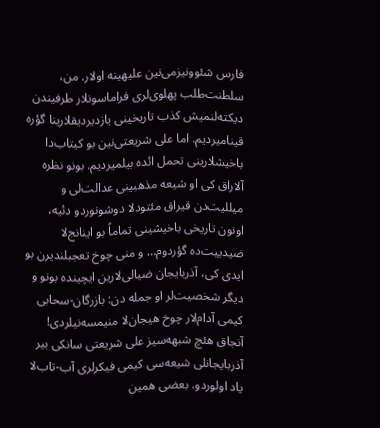فارس شئوونیزمی‌نین علیهینه اولار. من، سلطنت‌طلب پهلوی‌لری فراماسونلار طرفیندن دیکته‌لنمیش کذب تاریخینی یازدیردیقلارینا گؤره قینامیردیم. اما علی شریعتی‌نین بو کیتاب‌دا باخیشلارینی تحمل ائده بیلمیردیم. بونو نظره آلاراق کی او شیعه مذهبینی عدالت‌لی و میللیت‌دن قیراق مئتودلا دوشونوردو دئیه، اونون تاریخی باخیشینی تماماً بو اینانج‌لا ضیدییت‌ده گؤردوم… و منی چوخ تعجبلندیرن بو ایدی کی، آذربایجان ضیالی‌لارین ایچینده بونو و دیگر شخصیت‌لر او جمله دن: بازرگان-سحابی کیمی آدام‌لار چوخ هیجان‌لا منیمسه‌نیلردی! آنجاق هئچ شبهه‌سیز علی شریعتی سانکی بیر آذربایجانلی شیعه‌سی کیمی فیکرلری آب-تاب‌لا یاد اولوردو. بعضی همین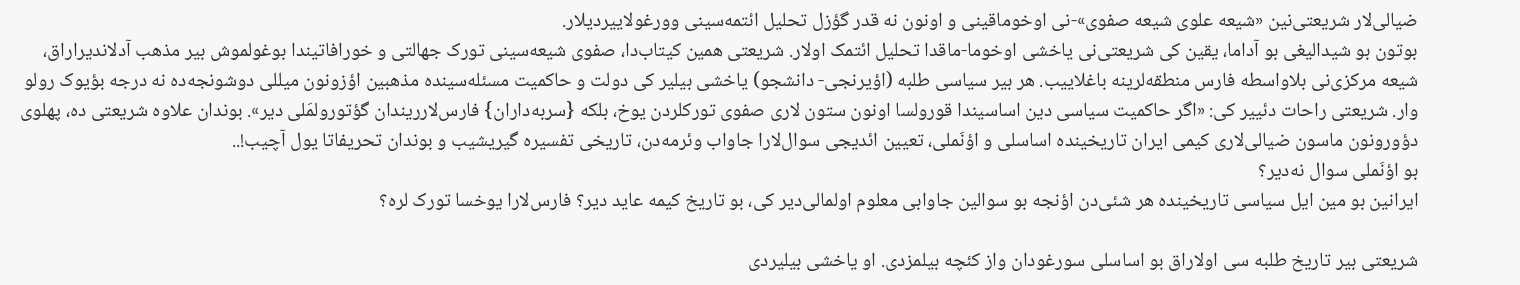ضیالی‌لار شریعتی‌نین «شیعه علوی شیعه صفوی»-نی اوخوماقینی و اونون نه قدر گؤزل تحلیل ائتمه‌سینی وورغولاییردیلار.
بوتون بو شیدالیغی بو آداما، یقین کی شریعتی‌نی یاخشی اوخوما-ماقدا تحلیل ائتمک اولار. شریعتی همین کیتاب‌دا، صفوی شیعه‌سینی تورک جهالتی و خورافاتیندا بوغولموش بیر مذهب آدلاندیراراق، شیعه مرکزی‌نی بلاواسطه فارس منطقه‌لرینه باغلاییب. هر بیر سیاسی طلبه (اؤیرنجی- دانشجو) یاخشی بیلیر کی دولت و حاکمیت مسئله‌سینده مذهبین اؤزونون میللی دوشونجه‌ده نه درجه بؤیوک رولو وار. شریعتی راحات دئییر کی: «اگر حاکمیت سیاسی دین اساسیندا قورولسا اونون ستون لاری صفوی‌ تورکلردن یوخ، بلکه {سربه‌داران} فارس‌لارریندان گؤتورولمَلی دیر». بوندان علاوه شریعتی ده، پهلوی دؤورونون ماسون ضیالی‌لاری کیمی ایران تاریخینده اساسلی و اؤنَملی، تعیین ائدیجی سوال‌لارا جاواب وئرمه‌دن، تاریخی تفسیره گیریشیب و بوندان تحریفاتا یول آچیب!..
بو اؤنَملی سوال نه‌دیر؟
ایرانین بو مین ایل سیاسی تاریخینده هر شئی‌دن اؤنجه بو سوالین جاوابی معلوم اولمالی‌دیر کی، بو تاریخ کیمه عاید دیر؟ فارس‌لارا یوخسا تورک لره؟

شریعتی بیر تاریخ طلبه سی اولاراق بو اساسلی سورغودان واز کئچه بیلمزدی. او یاخشی بیلیردی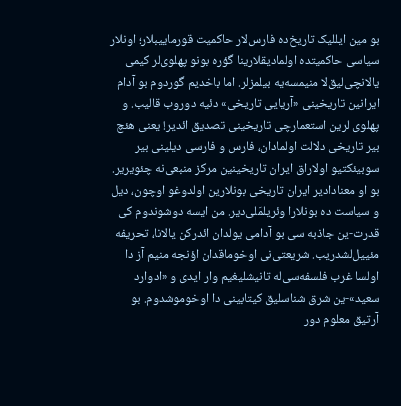بو مین ایللیک تاریخ‌‌ده فارس‌لار حاکمیت قورماییبلار؛ اونلار سیاسی حاکمیتده اولمادیقلارینا گؤره بونو پهلوی‌لر کیمی یالانچی‌لیق‌لا منیمسه‌یه بیلمزلر. اما باخدیم گوردوم بو آدام ایرانین تاریخینی «آریایی تاریخی» دئیه دوروب قالیب. و پهلوی لرین استعمارچی تاریخینی تصدیق ائدیر! یعنی هئچ بیر تاریخی دلالت اولمادان، فارس و فارسی دیلینی بیر سوبیئکتیو اولاراق ایران تاریخینین مرکز منبعی‌نه چئویریر. بو او معنادا‌دیر ایران تاریخی بونلارین اولدوغو اوچون، دیل و سیاست ده بونلارا وئریلمَلی‌دیر. من ایسه دوشوندوم کی قدرت-ین جاذبه سی بو آدامی یولدان ائدرکن یالانا، تحریفه مئییل‌لشدریب. شریعتی‌نی اوخوماقدان اؤنجه منیم آز دا اولسا غرب فلسفه‌سی‌له تانیشلیغیم وار ایدی و «ادوارد سعید»-ین شرق شناسلیق کیتابینی دا اوخوموشدوم. بو آرتیق معلوم دور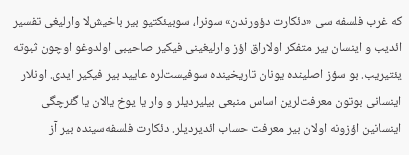که غرب فلسفه سی «دئکارت دؤورندن» سونرا، سوبیئکتیو بیر باخیش‌لا وارلیغی تفسیر ائدیب و اینسان بیر متفکر اولاراق اؤز وارلیغینی فیکیر صاحیبی اولدوغو اوچون ثبوته یئتیریب. بو سؤز اصلینده یونان تاریخینده سوفیست‌لره عایید بیر فیکیر ایدی. اونلار اینسانی بوتون معرفت‌لرین اساس منبعی بیلیردیلر و وار یا یوخ یالان یا گئرچگی اینسانین اؤزونه اولان بیر معرفت حساب ائدیردیلر. دئکارت فلسفه‌سینده بیر آز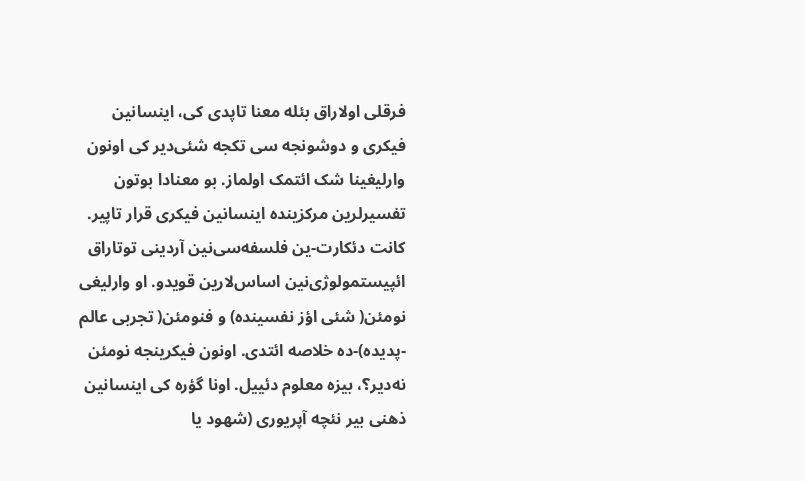فرقلی اولاراق بئله معنا تاپدی کی، اینسانین فیکری و دوشونجه سی تکجه شئی‌دیر کی اونون وارلیغینا شک ائتمک اولماز. بو معنادا بوتون تفسیرلرین مرکزینده اینسانین فیکری قرار تاپیر. کانت دئکارت-ین فلسفه‌سی‌نین آردینی توتاراق ائپیستمولوژی‌نین اساس‌لارین قویدو. او وارلیغی نومئن( شئی اؤز نفسینده) و فنومئن( تجربی عالم -پدیده)-ده خلاصه ائتدی. اونون فیکرینجه نومئن نه‌دیر؟، بیزه معلوم دئییل. اونا گؤره کی اینسانین ذهنی بیر نئچه آپریوری (شهود یا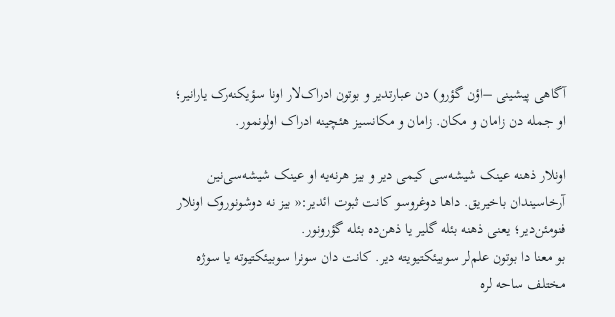آگاهی پیشینی –اؤن گؤرو) دن عبارتدیر و بوتون ادراک‌لار اونا سؤیکنه‌رک یارانیر؛ او جمله دن زامان و مکان. زامان و مکانسیز هئچینه ادراک اولونمور.

اونلار ذهنه عینک شیشه‌سی کیمی دیر و بیز هرنه‌یه او عینک شیشه‌سی‌نین آرخاسیندان باخیریق. داها دوغروسو کانت ثبوت ائدیر:« بیز نه دوشونوروک اونلار فنومئن‌دیر؛ یعنی ذهنه بئله گلیر یا ذهن‌ده بئله گؤرونور.
بو معنا دا بوتون علم‌لر سوبیئکتیویته دیر. کانت دان سونرا سوبیئکتیوته یا سوژه مختلف ساحه لره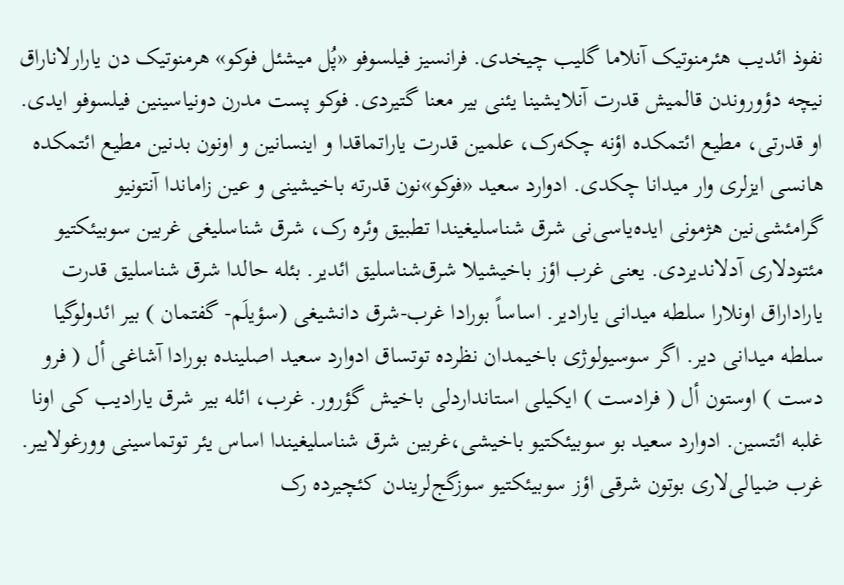نفوذ ائدیب هئرمنوتیک آنلاما گلیب چیخدی. فرانسیز فیلسوفو «پُل میشئل فوکو» هرمنوتیک دن یارارلاناراق نیچه دؤوروندن قالمیش قدرت آنلایشینا یئنی بیر معنا گتیردی. فوکو پست مدرن دونیاسینین فیلسوفو ایدی. او قدرتی، مطیع ائتمکده اؤنه چکه‌رک، علمین قدرت یاراتماقدا و اینسانین و اونون بدنین مطیع ائتمکده هانسی ایزلری وار میدانا چکدی. ادوارد سعید «فوکو»نون قدرته باخیشینی و عین زاماندا آنتونیو گرامئشی‌نین هژمونی ایده‌یاسی‌نی شرق شناسلیغیندا تطبیق وئره رک، شرق شناسلیغی غربین سوبیئکتیو مئتودلاری آدلاندیردی. یعنی غرب اؤز باخیشیلا شرق‌شناسلیق ائدیر. بئله حالدا شرق شناسلیق قدرت یاراداراق اونلارا سلطه میدانی یارادیر. اساساً بورادا غرب-شرق دانشیغی (سؤیلَم- گفتمان ) بیر ائدولوگیا سلطه میدانی دیر. اگر سوسیولوژی باخیمدان نظرده توتساق ادوارد سعید اصلینده بورادا آشاغی أل ( فرو دست ) اوستون أل ( فرادست ) ایکیلی استانداردلی باخیش گؤرور. غرب، ائله بیر شرق یارادیب کی اونا غلبه ائتسین. ادوارد سعید بو سوبیئکتیو باخیشی،غربین شرق شناسلیغیندا اساس یئر توتماسینی وورغولاییر. غرب ضیالی‌لاری بوتون شرقی اؤز سوبیئکتیو سوزگج‌لریندن کئچیرده رک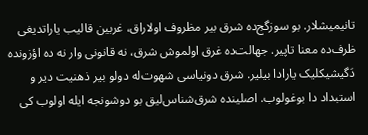تانیمیشلار. بو سوزگج‌ده شرق بیر مظروف اولاراق، غربین قالیب یاراتدیغی ظرف‌ده معنا تاپیر. جهالت‌ده غرق اولموش شرق، نه قانونی وار نه ده اؤزونده دَگیشیکلیک یارادا بیلیر. شرق دونیاسی شهوت‌له دولو بیر ذهنیت دیر و استبداد دا بوغولوب. اصلینده شرق‌شناس‌لیق بو دوشونجه ایله اولوب کی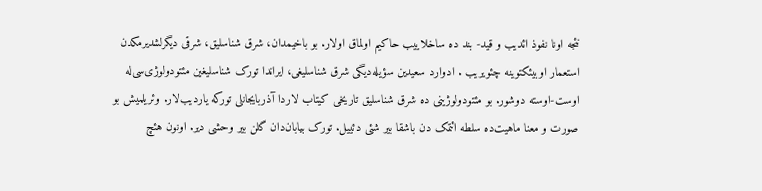نئجه اونا نفوذ ائدیب و قید- بند ده ساخلاییب حاکیم اولماق اولار. بو باخیمدان، شرق شناسلیق، شرقی دیگرلشدیرمکدن استعمار اوبیئکتوینه چئویریب . ادوارد سعیدین سؤیله‌دیگی شرق شناسلیغی، ایراندا تورک شناسلیغین مئتودولوژی‌سی‌له اوست-اوسته دوشور. بو مئتودولوژینی ده شرق شناسلیق تاریخی کیتاب ‌لاردا آذربایجانلی تورکه یاردیب‌لار. وئریلمیش بو صورت و معنا ماهیت‌ده سلطه ائتمک دن باشقا بیر شئی دئییل. تورک بیابان‌دان گلن بیر وحشی دیر. اونون هئچ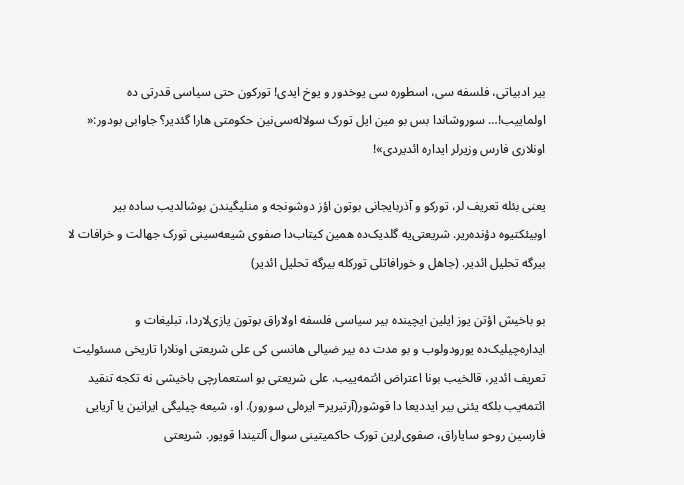بیر ادبیاتی، فلسفه سی، اسطوره سی یوخدور و یوخ ایدی! تورکون حتی سیاسی قدرتی ده اولماییب!… سوروشاندا بس بو مین ایل تورک سولاله‌سی‌نین حکومتی هارا گئدیر؟ جاوابی بودور:« اونلاری فارس وزیرلر ایداره ائدیردی»!

یعنی بئله تعریف لر، تورکو و آذربایجانی بوتون اؤز دوشونجه و منلیگیندن بوشالدیب ساده بیر اوبیئکتیوه دؤنده‌ریر. شریعتی‌یه گلدیک‌ده همین کیتاب‌دا صفوی شیعه‌سینی تورک جهالت و خرافات لا بیرگه تحلیل ائدیر. (جاهل و خورافاتلی تورکله بیرگه تحلیل ائدیر)

بو باخیش اؤتن یوز ایلین ایچینده بیر سیاسی فلسفه اولاراق بوتون یازی‌لاردا، تبلیغات و ایداره‌چیلیک‌ده یورودولوب و بو مدت ده بیر ضیالی هانسی کی علی شریعتی اونلارا تاریخی مسئولیت تعریف ائدیر، قالخیب بونا اعتراض ائتمه‌ییب. علی شریعتی بو استعمارچی باخیشی نه تکجه تنقید ائتمه‌یب بلکه یئنی بیر ایددیعا دا قوشور(آرتیریر= ایره‌لی سورور). او، شیعه چیلیگی ایرانین یا آریایی فارسین روحو سایاراق، صفوی‌لرین تورک حاکمیتینی سوال آلتیندا قویور. شریعتی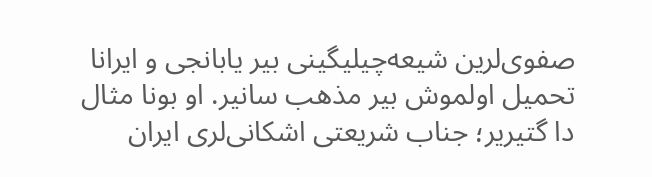صفوی‌لرین شیعه‌چیلیگینی بیر یابانجی و ایرانا تحمیل اولموش بیر مذهب سانیر. او بونا مثال دا گتیریر؛ جناب شریعتی اشکانی‌لری ایران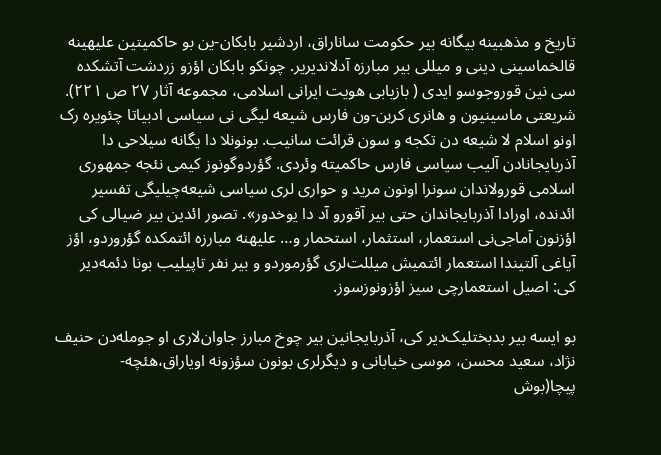تاریخ و مذهبینه بیگانه بیر حکومت ساناراق، اردشیر بابکان-ین بو حاکمیتین علیهینه قالخماسینی دینی و میللی بیر مبارزه آدلاندیریر. چونکو بابکان اؤزو زردشت آتشکده سی نین قوروجوسو ایدی ( بازیابی هویت ایرانی اسلامی، مجموعه آثار ۲۷ ص ۲۲۱).
شریعتی ماسینیون و هانری کربن-ون فارس شیعه لیگی نی سیاسی ادبیاتا چئویره رک اونو اسلام لا شیعه دن تکجه و سون قرائت سانیب. بونونلا دا یگانه سیلاحی دا آذربایجانادن آلیب سیاسی فارس حاکمیته وئردی. گؤردوگونوز کیمی نئجه جمهوری اسلامی قورولاندان سونرا اونون مرید و حواری لری سیاسی شیعه‌‌چیلیگی تفسیر ائدنده، اورادا آذربایجاندان حتی بیر آقورو آد دا یوخدور». تصور ائدین بیر ضیالی کی اؤزنون آماجی‌نی استعمار، استثمار، استحمار و… علیهنه مبارزه ائتمکده گؤروردو، اؤز آیاغی آلتیندا استعمار ائتمیش میللت‌لری گؤرموردو و بیر نفر تاپیلیب بونا دئمه‌دیر کی: اصیل استعمارچی سیز اؤزونوزسوز.

بو ایسه بیر بدبختلیک‌دیر کی، آذربایجانین بیر چوخ مبارز جاوان‌لاری او جومله‌دن حنیف نژاد، سعید محسن، موسی خیابانی و دیگرلری بونون سؤزونه اویاراق،هئچه- پیچا(بوش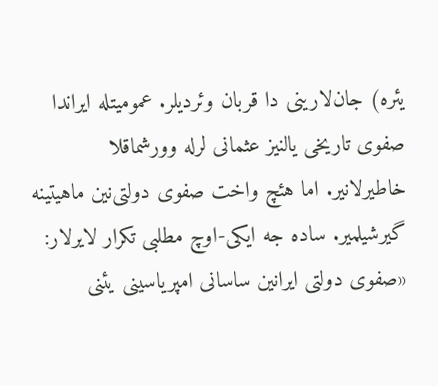یئره) جان‌لارینی دا قربان وئردیلر. عمومیتله ایراندا صفوی تاریخی یالنیز عثمانی لرله وورشماقلا خاطیرلانیر. اما هئچ واخت صفوی دولتی‌نین ماهیتینه گیرشیلمیر. ساده جه ایکی-اوچ مطلبی تکرار لایرلار: «صفوی دولتی ایرانین ساسانی امپریاسینی یئنی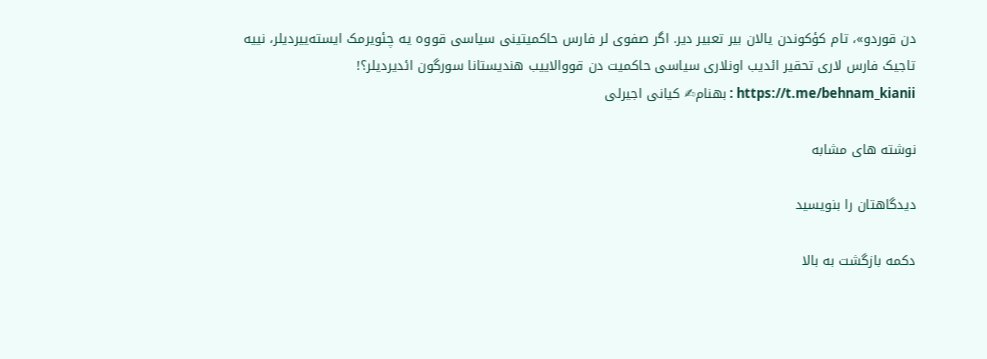دن قوردو»، تام کؤکوندن یالان بیر تعبیر دیر. اگر صفوی لر فارس حاکمیتینی سیاسی قووه یه چئویرمک ایسته‌ییردیلر، نییه تاجیک فارس لاری تحقیر ائدیب اونلاری سیاسی حاکمیت دن قووالاییب هندیستانا سورگون ائدیردیلر؟!
https://t.me/behnam_kianii : بهنام✍ کیانی اجیرلی

نوشته های مشابه

دیدگاهتان را بنویسید

دکمه بازگشت به بالا